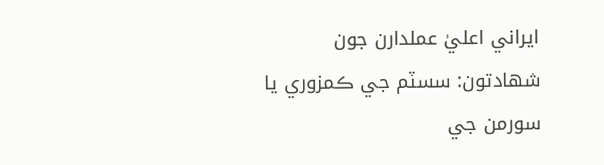ايراني اعليٰ عملدارن جون شھادتون: سسٽم جي ڪمزوري يا سورمن جي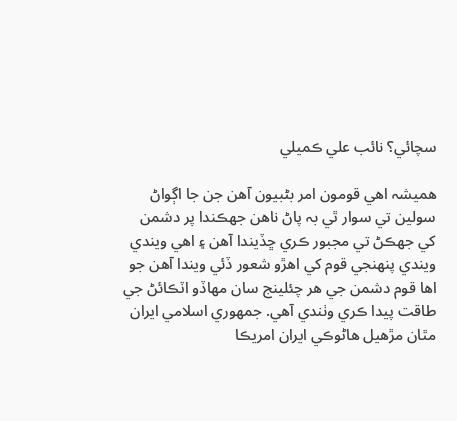سچائي؟ نائب علي ڪميلي

ھميشہ اھي قومون امر بڻبيون آھن جن جا اڳواڻ سولين تي سوار ٿي بہ پاڻ ناھن جھڪندا پر دشمن کي جھڪڻ تي مجبور ڪري ڇڏيندا آھن ۽ اھي ويندي ويندي پنھنجي قوم کي اھڙو شعور ڏئي ويندا آھن جو اھا قوم دشمن جي ھر چئلينج سان مھاڏو اٽڪائڻ جي طاقت پيدا ڪري وٺندي آھي. جمھوري اسلامي ايران مٿان مڙھيل ھاڻوڪي ايران امريڪا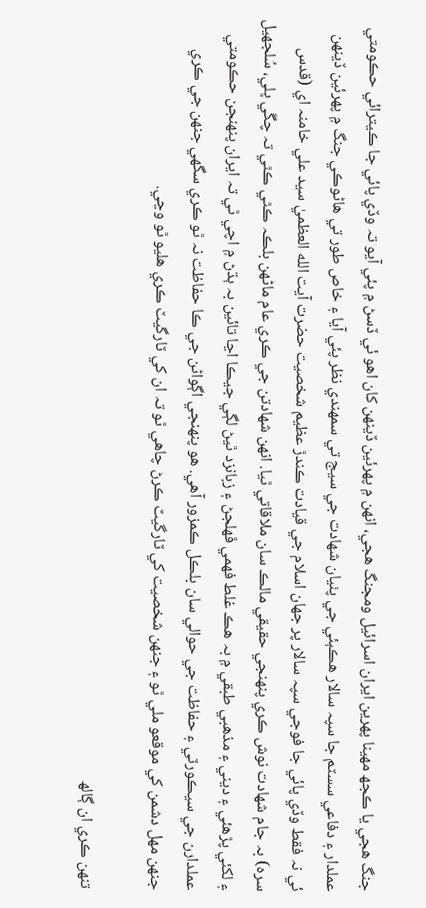جنگ ھجي يا ڪجھ مھينا پھرين ايران اسرائيل ومجنگ ھجي، انھن ۾ پھرئين ڏينھن کان اھو ئي ڏسڻ ۾ پئي آيو تہ وڏي پائي جا ڪيترائي حڪومتي عملدار ۽ دفاعي سسٽم جا سپہ سالار ھڪٻئي جي پٺيان شھادت جي سيج تي سمھندي نظر پئي آيا ۽ خاص طور تي ھاڻوڪي جنگ ۾ پھرئين ڏينھن ئي نہ فقط وڏي پائي جا فوجي سپہ سالار پر جھان اسلام جي قيادت ڪندڙ عظيم شخصيت حضرت آيت الله العظميٰ سيد علي خامنہ اي (قدس سرہ) بہ جام شھادت نوش ڪري پنھنجي حقيقي مالڪ سان ملاقاتي ٿيا. انھن شھادتن جي ڪري عام ماڻھن بلڪہ ڪٿي ڪٿي تہ چڱي ڀلي، سُلجھيل ۽ لکئي پڙھئي ۽ ديني ۽ مذھبي طبقي ۾ بہ ھڪ غلط فھمي ڦهلجڻ ۽ زبانزد ٿيڻ لڳي جيڪا اڃا تائين بہ ٻڌڻ ۾ اچي ٿي تہ ايران پنھنجن حڪومتي عملدارن جي سيڪورٽي ۽ حفاظت جي حوالي سان بلڪل ڪمزور آھي. ھو پنھنجي اڳواڻن جي ڪا حفاظت نہ ٿو ڪري سگھي جنھن جي ڪري جنھن مھل دشمن کي موقعو ملي ٿو ۽ جنھن شخصيت کي ٽارگيٽ ڪرڻ چاھي ٿو تہ ان کي ٽارگيٽ ڪري ھليو ٿو وڃي.

تنھن ڪري ان ڳالھ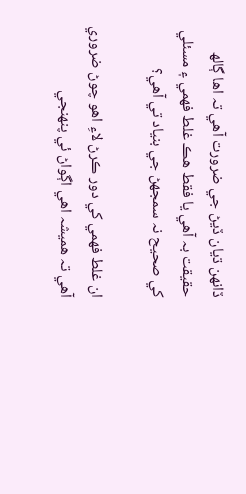ڏانھن ڌيان ڏيڻ جي ضرورت آھي تہ اھا ڳالھ حقيقت بہ آھي يا فقط ھڪ غلط فھمي ۽ مسئلي کي صحيح نہ سمجھڻ جي بنياد تي آھي؟

ان غلط فھمي کي دور ڪرڻ لاءِ اھو چوڻ ضروري آھي تہ ھميشہ اھي اڳواڻ ئي پنھنجي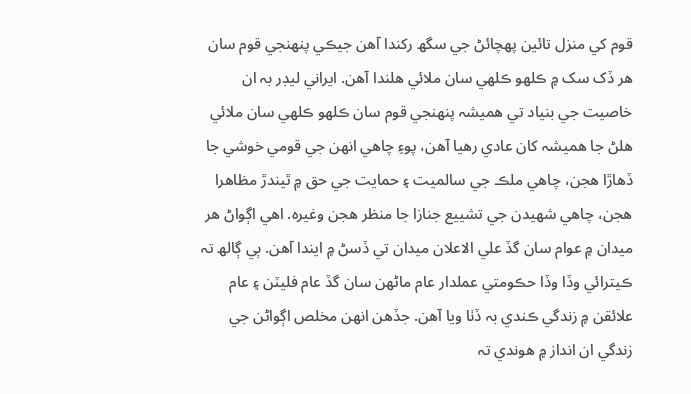قوم کي منزل تائين پھچائڻ جي سگھ رکندا آھن جيڪي پنھنجي قوم سان ھر ڏک سک ۾ ڪلھو ڪلھي سان ملائي ھلندا آھن. ايراني ليڊر بہ ان خاصيت جي بنياد تي ھميشہ پنھنجي قوم سان ڪلھو ڪلھي سان ملائي ھلڻ جا ھميشہ کان عادي رھيا آھن، پوءِ چاھي انھن جي قومي خوشي جا ڏھاڙا ھجن، چاھي ملڪ جي سالميت ۽ حمايت جي حق ۾ ٿيندڙ مظاھرا ھجن، چاھي شھيدن جي تشييع جنازا جا منظر ھجن وغيرہ. اھي اڳواڻ ھر ميدان ۾ عوام سان گڏ علي الاعلان ميدان تي ڏسڻ ۾ ايندا آھن. ٻي ڳالھ تہ ڪيترائي وڏا وڏا حڪومتي عملدار عام ماڻھن سان گڏ عام فليٽن ۽ عام علائقن ۾ زندگي ڪندي بہ ڏٺا ويا آھن. جڏھن انھن مخلص اڳواڻن جي زندگي ان انداز ۾ ھوندي تہ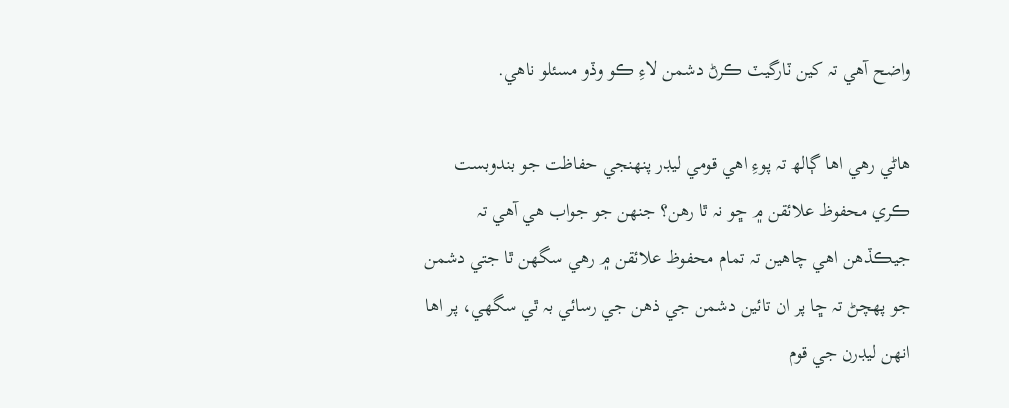واضح آھي تہ کين ٽارگيٽ ڪرڻ دشمن لاءِ ڪو وڏو مسئلو ناھي.

ھاڻي رھي اھا ڳالھ تہ پوءِ اھي قومي ليڊر پنھنجي حفاظت جو بندوبست ڪري محفوظ علائقن ۾ ڇو نہ ٿا رھن؟ جنھن جو جواب ھي آھي تہ جيڪڏھن اھي چاھين تہ تمام محفوظ علائقن ۾ رھي سگھن ٿا جتي دشمن جو پھچڻ تہ ڇا پر ان تائين دشمن جي ذھن جي رسائي بہ ٿي سگھي، پر اھا انھن ليڊرن جي قوم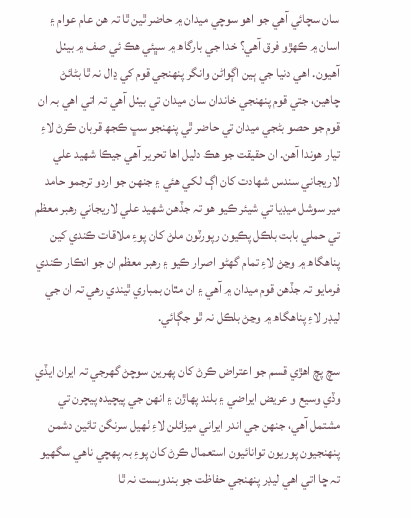سان سچائي آھي جو اھو سوچي ميدان ۾ حاضر ٿين ٿا تہ ھن عام عوام ۽ اسان ۾ ڪھڙو فرق آھي؟ خدا جي بارگاھ ۾ سڀئي ھڪ ئي صف ۾ بيٺل آھيون. اھي دنيا جي ٻين اڳواڻن وانگر پنھنجي قوم کي ڍال نہ ٿا بڻائڻ چاھين، جتي قوم پنھنجي خاندان سان ميدان تي بيٺل آھي تہ اتي اھي بہ ان قوم جو حصو بڻجي ميدان تي حاضر ٿي پنھنجو سڀ ڪجھ قربان ڪرڻ لاءِ تيار ھوندا آھن. ان حقيقت جو ھڪ دليل اھا تحرير آھي جيڪا شھيد علي لاريجاني سندس شھادت کان اڳ لکي ھئي ۽ جنھن جو اردو ترجمو حامد مير سوشل ميڊيا تي شيئر ڪيو ھو تہ جڏھن شھيد علي لاريجاني رھبر معظم تي حملي بابت بلڪل پڪيون رپورٽون ملڻ کان پوءِ ملاقات ڪندي کين پناھگاھ ۾ وڃڻ لاءِ تمام گھڻو اصرار ڪيو ۽ رھبر معظم ان جو انڪار ڪندي فرمايو تہ جڏھن قوم ميدان ۾ آھي ۽ ان مٿان بمباري ٿيندي رھي تہ ان جي ليڊر لاءِ پناھگاھ ۾ وڃڻ بلڪل نہ ٿو جڳائي.

سچ پچ اھڙي قسم جو اعتراض ڪرڻ کان پھرين سوچڻ گھرجي تہ ايران ايڏي وڏي وسيع و عريض ايراضي ۽ بلند پھاڙن ۽ انھن جي پيچيدہ پيچرن تي مشتمل آھي، جنھن جي اندر ايراني ميزائلن لاءِ ٺھيل سرنگن تائين دشمن پنھنجيون پوريون توانائيون استعمال ڪرڻ کان پوءِ بہ پھچي ناھي سگھيو تہ ڇا اتي اھي ليڊر پنھنجي حفاظت جو بندوبست نہ ٿا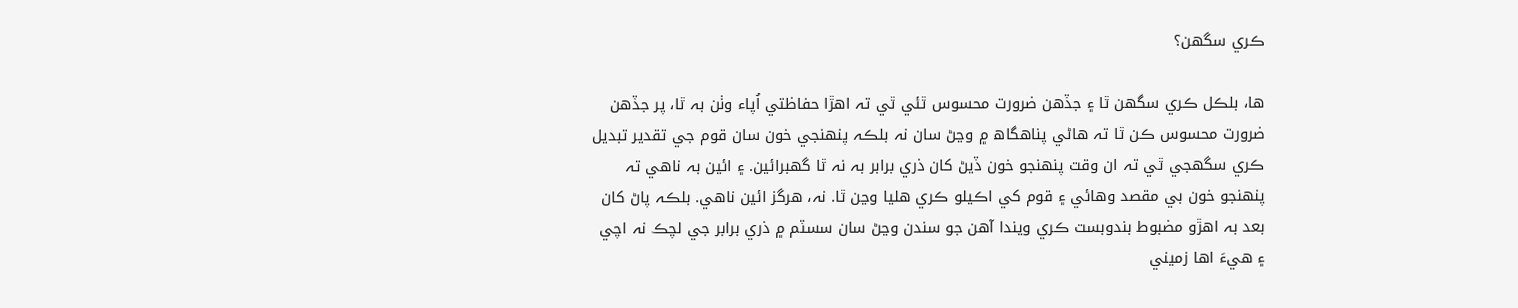ڪري سگھن؟

ھا، بلڪل ڪري سگھن ٿا ۽ جڏھن ضرورت محسوس ٿئي ٿي تہ اھڙا حفاظتي اُپاء وٺن بہ ٿا، پر جڏھن ضرورت محسوس ڪن ٿا تہ ھاڻي پناھگاھ ۾ وڃڻ سان نہ بلڪہ پنھنجي خون سان قوم جي تقدير تبديل ڪري سگھجي ٿي تہ ان وقت پنھنجو خون ڏيڻ کان ذري برابر بہ نہ ٿا گھبرائين. ۽ ائين بہ ناھي تہ پنھنجو خون بي مقصد وھائي ۽ قوم کي اڪيلو ڪري ھليا وڃن ٿا. نہ، ھرگز ائين ناھي. بلڪہ پاڻ کان بعد بہ اھڙو مضبوط بندوبست ڪري ويندا آھن جو سندن وڃڻ سان سسٽم ۾ ذري برابر جي لچڪ نہ اچي ۽ ھيءَ اھا زميني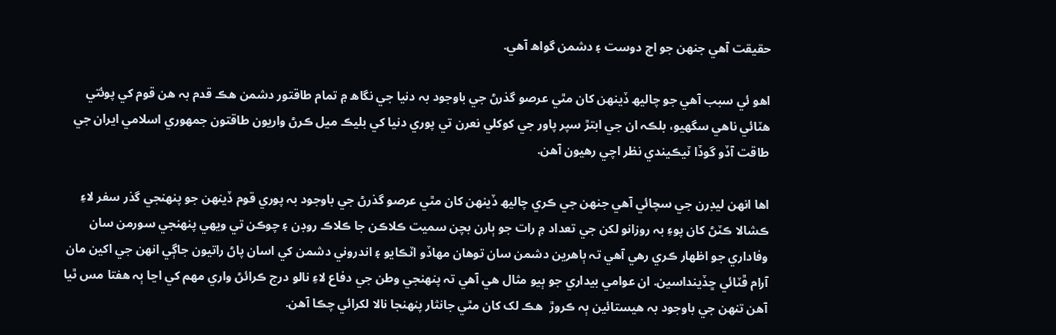حقيقت آھي جنھن جو اڄ دوست ۽ دشمن گواھ آھي.

اھو ئي سبب آھي جو چاليھ ڏينھن کان مٿي عرصو گذرڻ جي باوجود بہ دنيا جي نگاھ ۾ تمام طاقتور دشمن ھڪ قدم بہ ھن قوم کي پوئتي ھٽائي ناھي سگھيو، بلڪہ ان جي ابتڙ سپر پاور جي کوکلي نعرن تي پوري دنيا کي بليڪ ميل ڪرڻ واريون طاقتون جمھوري اسلامي ايران جي طاقت آڏو گوڏا ٽيڪيندي نظر اچي رھيون آھن.

اھا انھن ليڊرن جي سچائي آھي جنھن جي ڪري چاليھ ڏينھن کان مٿي عرصو گذرڻ جي باوجود بہ پوري قوم ڏينھن جو پنھنجي گذر سفر لاءِ ڪشالا ڪٽڻ کان پوءِ بہ روزانو لکن جي تعداد ۾ رات جو ٻارن بچن سميت ڪلاڪن جا ڪلاڪ روڊن ۽ چوڪن تي ويھي پنھنجي سورمن سان وفاداري جو اظھار ڪري رھي آھي تہ ٻاھرين دشمن سان توھان مھاڏو اٽڪايو ۽ اندروني دشمن کي اسان پاڻ راتيون جاڳي انھن جي اکين مان آرام ڦٽائي ڇڏينداسين. ان عوامي بيداري جو ٻيو مثال ھي آھي تہ پنھنجي وطن جي دفاع لاءِ نالو درج ڪرائڻ واري مھم کي اڃا ٻہ ھفتا مس ٿيا آھن تنھن جي باوجود بہ ھيستائين ٻہ ڪروڙ  ھڪ لک کان مٿي جانثار پنھنجا نالا لکرائي چڪا آھن.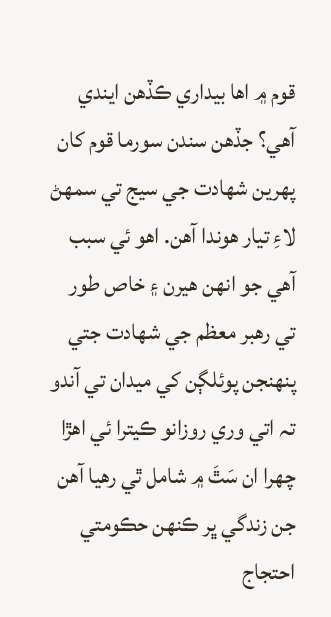قوم ۾ اھا بيداري ڪڏھن ايندي آھي؟ جڏھن سندن سورما قوم کان پھرين شھادت جي سيج تي سمھڻ لاءِ تيار ھوندا آھن. اھو ئي سبب آھي جو انھن ھيرن ۽ خاص طور تي رھبر معظم جي شھادت جتي پنھنجن پوئلڳن کي ميدان تي آندو تہ اتي وري روزانو ڪيترا ئي اھڙا چھرا ان سَٿَ ۾ شامل ٿي رھيا آھن جن زندگي ڀر ڪنھن حڪومتي احتجاج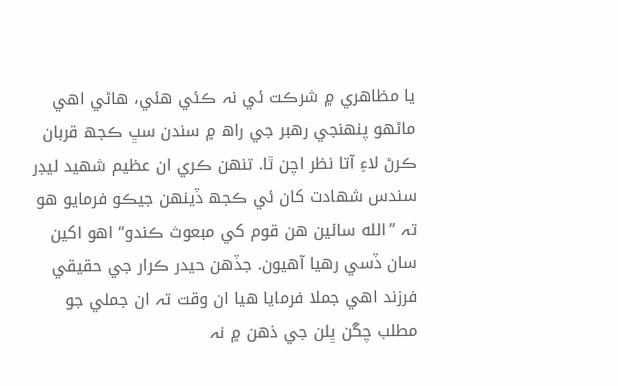يا مظاھري ۾ شرڪت ئي نہ ڪئي ھئي، ھاڻي اھي ماڻھو پنھنجي رھبر جي راھ ۾ سندن سڀ ڪجھ قربان ڪرڻ لاءِ آتا نظر اچن ٿا. تنھن ڪري ان عظيم شھيد ليڊر سندس شھادت کان ئي ڪجھ ڏينھن جيڪو فرمايو ھو تہ ”الله سائين ھن قوم کي مبعوث ڪندو“ اھو اکين سان ڏسي رھيا آھيون. جڏھن حيدر ڪرار جي حقيقي فرزند اھي جملا فرمايا ھيا ان وقت تہ ان جملي جو مطلب چڱن ڀلن جي ذھن ۾ نہ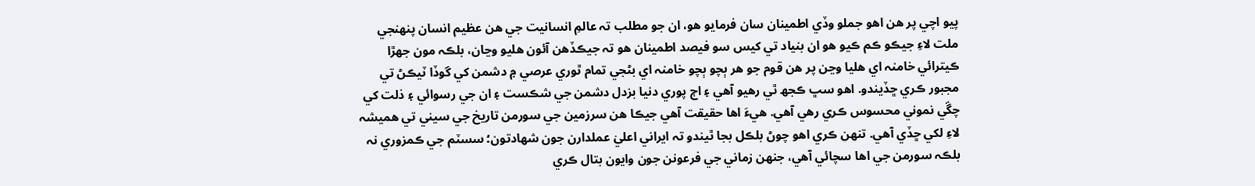پيو اچي پر ھن اھو جملو وڏي اطمينان سان فرمايو ھو، ان جو مطلب تہ عالمِ انسانيت جي ھن عظيم انسان پنھنجي ملت لاءِ جيڪو ڪم ڪيو ھو ان بنياد تي کيس سو فيصد اطمينان ھو تہ جيڪڏھن آئون ھليو وڃان، بلڪہ مون جھڙا ڪيترائي خامنہ اي ھليا وڃن پر ھن قوم جو ھر ٻچو ٻچو خامنہ اي بڻجي تمام ٿوري عرصي ۾ دشمن کي گوڏا ٽيڪڻ تي مجبور ڪري ڇڏيندو. اھو سڀ ڪجھ ٿي رھيو آھي ۽ اڄ پوري دنيا بزدل دشمن جي شڪست ۽ ان جي رسوائي ۽ ذلت کي چڱي نموني محسوس ڪري رھي آھي. ھيءَ اھا حقيقت آھي جيڪا ھن سرزمين جي سورمن تاريخ جي سيني تي ھميشہ لاءِ لکي ڇڏي آھي. تنھن ڪري اھو چوڻ بلڪل بجا ٿيندو تہ ايراني اعليٰ عملدارن جون شھادتون؛ سسٽم جي ڪمزوري نہ بلڪہ سورمن جي اھا سچائي آھي، جنھن زماني جي فرعونن جون وايون بتال ڪري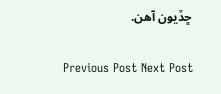ڇڏيون آھن.


Previous Post Next Post